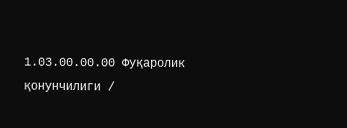1.03.00.00.00 Фуқаролик қонунчилиги /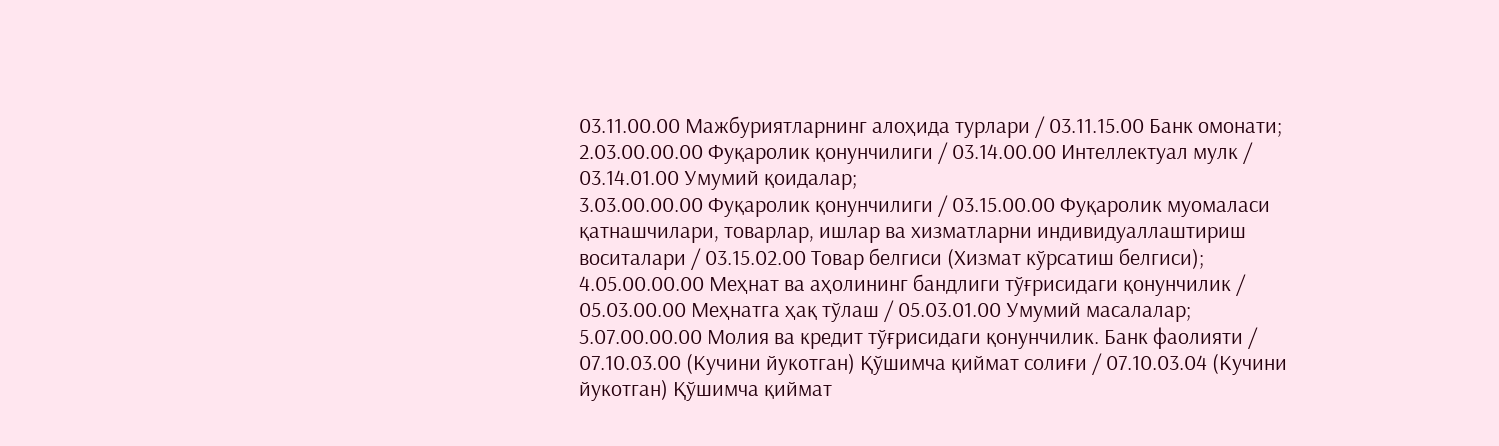03.11.00.00 Мажбуриятларнинг алоҳида турлари / 03.11.15.00 Банк омонати;
2.03.00.00.00 Фуқаролик қонунчилиги / 03.14.00.00 Интеллектуал мулк / 03.14.01.00 Умумий қоидалар;
3.03.00.00.00 Фуқаролик қонунчилиги / 03.15.00.00 Фуқаролик муомаласи қатнашчилари, товарлар, ишлар ва хизматларни индивидуаллаштириш воситалари / 03.15.02.00 Товар белгиси (Хизмат кўрсатиш белгиси);
4.05.00.00.00 Меҳнат ва аҳолининг бандлиги тўғрисидаги қонунчилик / 05.03.00.00 Меҳнатга ҳақ тўлаш / 05.03.01.00 Умумий масалалар;
5.07.00.00.00 Молия ва кредит тўғрисидаги қонунчилик. Банк фаолияти / 07.10.03.00 (Кучини йукотган) Қўшимча қиймат солиғи / 07.10.03.04 (Кучини йукотган) Қўшимча қиймат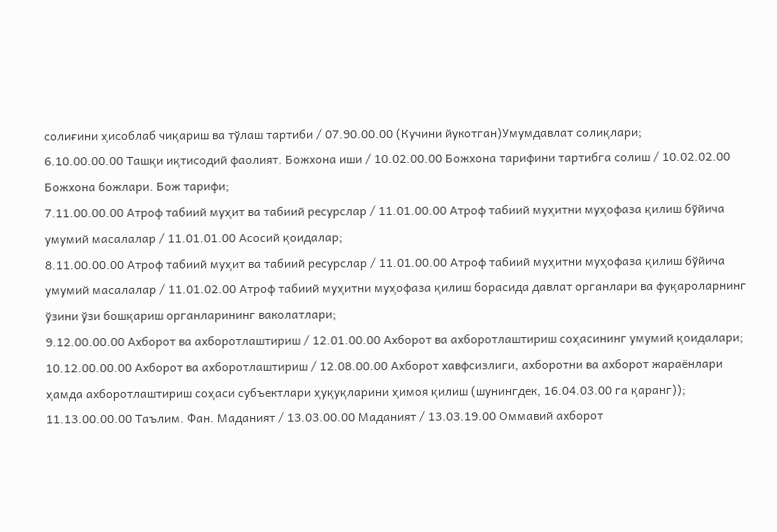солиғини ҳисоблаб чиқариш ва тўлаш тартиби / 07.90.00.00 (Кучини йукотган)Умумдавлат солиқлари;
6.10.00.00.00 Ташқи иқтисодий фаолият. Божхона иши / 10.02.00.00 Божхона тарифини тартибга солиш / 10.02.02.00 Божхона божлари. Бож тарифи;
7.11.00.00.00 Атроф табиий муҳит ва табиий ресурслар / 11.01.00.00 Атроф табиий муҳитни муҳофаза қилиш бўйича умумий масалалар / 11.01.01.00 Асосий қоидалар;
8.11.00.00.00 Атроф табиий муҳит ва табиий ресурслар / 11.01.00.00 Атроф табиий муҳитни муҳофаза қилиш бўйича умумий масалалар / 11.01.02.00 Атроф табиий муҳитни муҳофаза қилиш борасида давлат органлари ва фуқароларнинг ўзини ўзи бошқариш органларининг ваколатлари;
9.12.00.00.00 Ахборот ва ахборотлаштириш / 12.01.00.00 Ахборот ва ахборотлаштириш соҳасининг умумий қоидалари;
10.12.00.00.00 Ахборот ва ахборотлаштириш / 12.08.00.00 Ахборот хавфсизлиги, ахборотни ва ахборот жараёнлари ҳамда ахборотлаштириш соҳаси субъектлари ҳуқуқларини ҳимоя қилиш (шунингдек, 16.04.03.00 га қаранг));
11.13.00.00.00 Таълим. Фан. Маданият / 13.03.00.00 Маданият / 13.03.19.00 Оммавий ахборот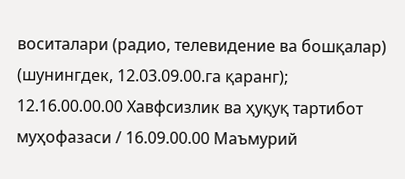воситалари (радио, телевидение ва бошқалар) (шунингдек, 12.03.09.00.га қаранг);
12.16.00.00.00 Хавфсизлик ва ҳуқуқ тартибот муҳофазаси / 16.09.00.00 Маъмурий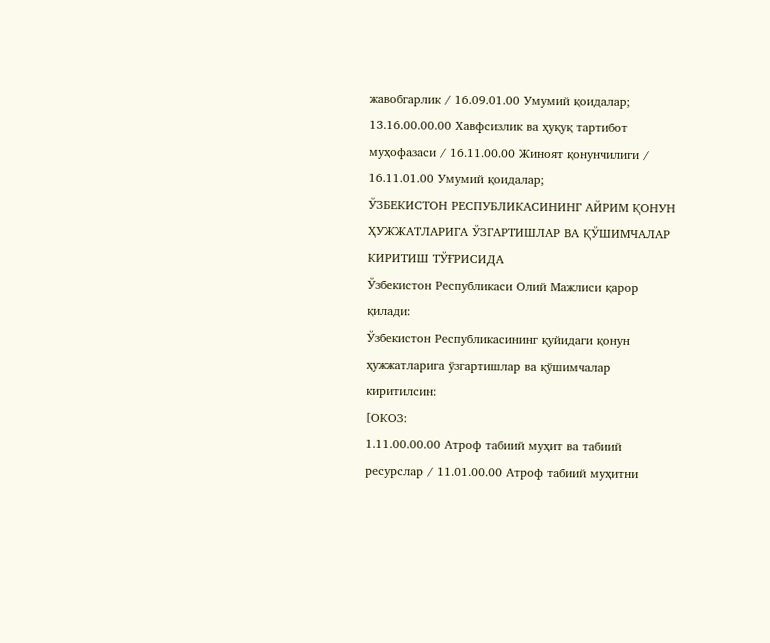жавобгарлик / 16.09.01.00 Умумий қоидалар;
13.16.00.00.00 Хавфсизлик ва ҳуқуқ тартибот муҳофазаси / 16.11.00.00 Жиноят қонунчилиги / 16.11.01.00 Умумий қоидалар;
ЎЗБЕКИСТОН РЕСПУБЛИКАСИНИНГ АЙРИМ ҚОНУН ҲУЖЖАТЛАРИГА ЎЗГАРТИШЛАР ВА ҚЎШИМЧАЛАР КИРИТИШ ТЎҒРИСИДА
Ўзбекистон Республикаси Олий Мажлиси қарор қилади:
Ўзбекистон Республикасининг қуйидаги қонун ҳужжатларига ўзгартишлар ва қўшимчалар киритилсин:
[ОКОЗ:
1.11.00.00.00 Атроф табиий муҳит ва табиий ресурслар / 11.01.00.00 Атроф табиий муҳитни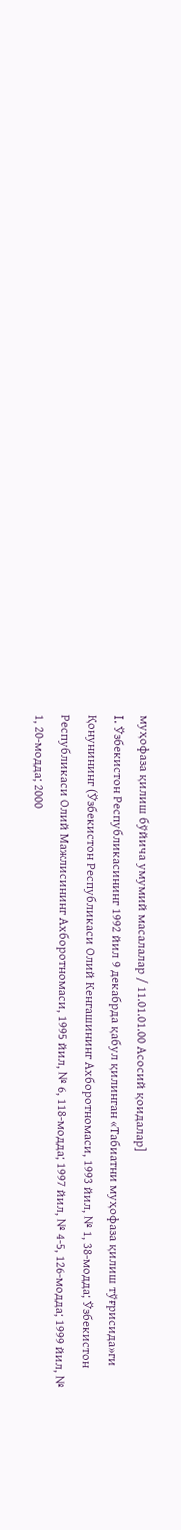муҳофаза қилиш бўйича умумий масалалар / 11.01.01.00 Асосий қоидалар]
I. Ўзбекистон Республикасининг 1992 йил 9 декабрда қабул қилинган «Табиатни муҳофаза қилиш тўғрисида»ги Қонунининг (Ўзбекистон Республикаси Олий Кенгашининг Ахборотномаси, 1993 йил, № 1, 38-модда; Ўзбекистон Республикаси Олий Мажлисининг Ахборотномаси, 1995 йил, № 6, 118-модда; 1997 йил, № 4-5, 126-модда; 1999 йил, № 1, 20-модда; 2000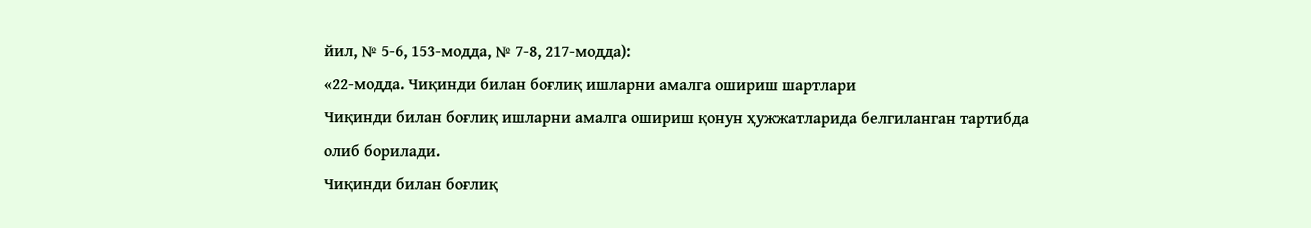йил, № 5-6, 153-модда, № 7-8, 217-модда):
«22-модда. Чиқинди билан боғлиқ ишларни амалга ошириш шартлари
Чиқинди билан боғлиқ ишларни амалга ошириш қонун ҳужжатларида белгиланган тартибда олиб борилади.
Чиқинди билан боғлиқ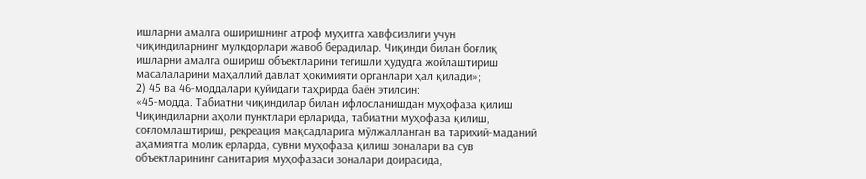ишларни амалга оширишнинг атроф муҳитга хавфсизлиги учун чиқиндиларнинг мулкдорлари жавоб берадилар. Чиқинди билан боғлиқ ишларни амалга ошириш объектларини тегишли ҳудудга жойлаштириш масалаларини маҳаллий давлат ҳокимияти органлари ҳал қилади»;
2) 45 ва 46-моддалари қуйидаги таҳрирда баён этилсин:
«45-модда. Табиатни чиқиндилар билан ифлосланишдан муҳофаза қилиш
Чиқиндиларни аҳоли пунктлари ерларида, табиатни муҳофаза қилиш, соғломлаштириш, рекреация мақсадларига мўлжалланган ва тарихий-маданий аҳамиятга молик ерларда, сувни муҳофаза қилиш зоналари ва сув объектларининг санитария муҳофазаси зоналари доирасида,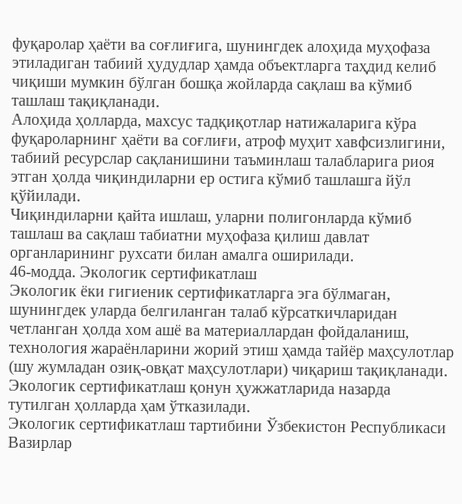фуқаролар ҳаёти ва соғлиғига, шунингдек алоҳида муҳофаза этиладиган табиий ҳудудлар ҳамда объектларга таҳдид келиб чиқиши мумкин бўлган бошқа жойларда сақлаш ва кўмиб ташлаш тақиқланади.
Алоҳида ҳолларда, махсус тадқиқотлар натижаларига кўра фуқароларнинг ҳаёти ва соғлиғи, атроф муҳит хавфсизлигини, табиий ресурслар сақланишини таъминлаш талабларига риоя этган ҳолда чиқиндиларни ер остига кўмиб ташлашга йўл қўйилади.
Чиқиндиларни қайта ишлаш, уларни полигонларда кўмиб ташлаш ва сақлаш табиатни муҳофаза қилиш давлат органларининг рухсати билан амалга оширилади.
46-модда. Экологик сертификатлаш
Экологик ёки гигиеник сертификатларга эга бўлмаган, шунингдек уларда белгиланган талаб кўрсаткичларидан четланган ҳолда хом ашё ва материаллардан фойдаланиш, технология жараёнларини жорий этиш ҳамда тайёр маҳсулотлар (шу жумладан озиқ-овқат маҳсулотлари) чиқариш тақиқланади. Экологик сертификатлаш қонун ҳужжатларида назарда тутилган ҳолларда ҳам ўтказилади.
Экологик сертификатлаш тартибини Ўзбекистон Республикаси Вазирлар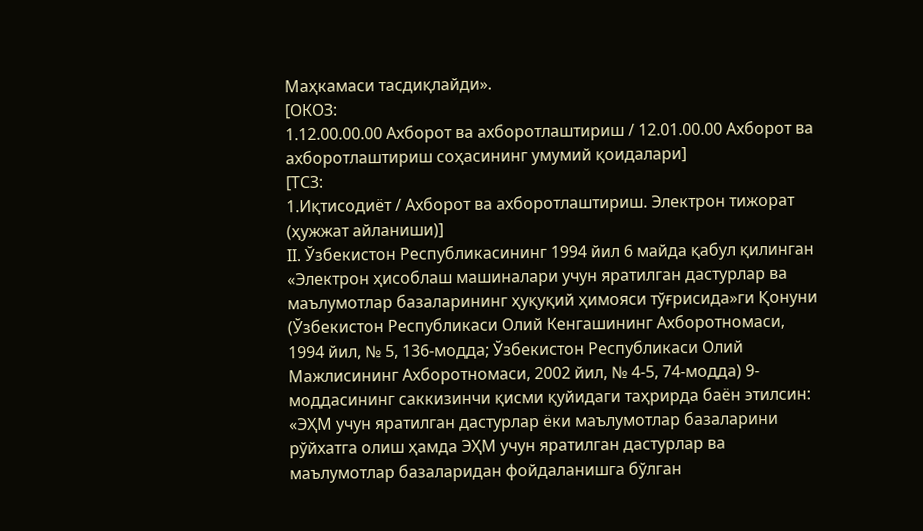Маҳкамаси тасдиқлайди».
[ОКОЗ:
1.12.00.00.00 Ахборот ва ахборотлаштириш / 12.01.00.00 Ахборот ва ахборотлаштириш соҳасининг умумий қоидалари]
[ТСЗ:
1.Иқтисодиёт / Ахборот ва ахборотлаштириш. Электрон тижорат (ҳужжат айланиши)]
II. Ўзбекистон Республикасининг 1994 йил 6 майда қабул қилинган «Электрон ҳисоблаш машиналари учун яратилган дастурлар ва маълумотлар базаларининг ҳуқуқий ҳимояси тўғрисида»ги Қонуни (Ўзбекистон Республикаси Олий Кенгашининг Ахборотномаси, 1994 йил, № 5, 136-модда; Ўзбекистон Республикаси Олий Мажлисининг Ахборотномаси, 2002 йил, № 4-5, 74-модда) 9-моддасининг саккизинчи қисми қуйидаги таҳрирда баён этилсин:
«ЭҲМ учун яратилган дастурлар ёки маълумотлар базаларини рўйхатга олиш ҳамда ЭҲМ учун яратилган дастурлар ва маълумотлар базаларидан фойдаланишга бўлган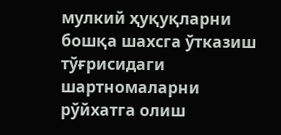мулкий ҳуқуқларни бошқа шахсга ўтказиш тўғрисидаги шартномаларни рўйхатга олиш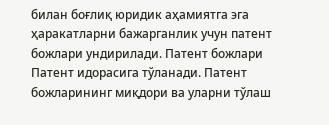билан боғлиқ юридик аҳамиятга эга ҳаракатларни бажарганлик учун патент божлари ундирилади. Патент божлари Патент идорасига тўланади. Патент божларининг миқдори ва уларни тўлаш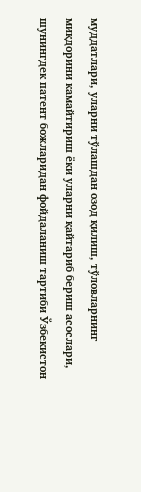муддатлари, уларни тўлашдан озод қилиш, тўловларнинг миқдорини камайтириш ёки уларни қайтариб бериш асослари, шунингдек патент божларидан фойдаланиш тартиби Ўзбекистон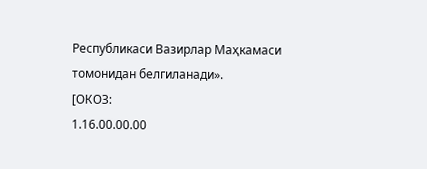Республикаси Вазирлар Маҳкамаси томонидан белгиланади».
[ОКОЗ:
1.16.00.00.00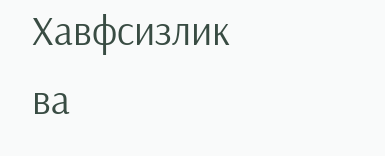Хавфсизлик ва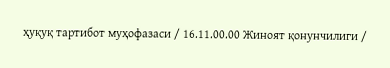ҳуқуқ тартибот муҳофазаси / 16.11.00.00 Жиноят қонунчилиги /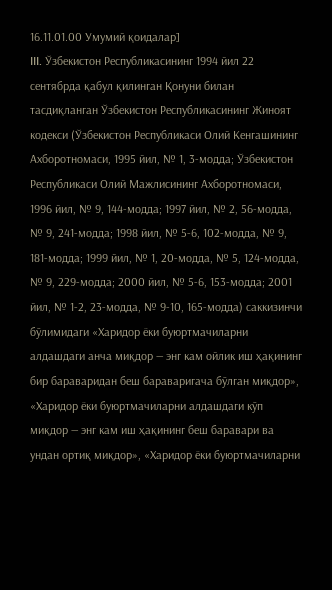16.11.01.00 Умумий қоидалар]
III. Ўзбекистон Республикасининг 1994 йил 22 сентябрда қабул қилинган Қонуни билан тасдиқланган Ўзбекистон Республикасининг Жиноят кодекси (Ўзбекистон Республикаси Олий Кенгашининг Ахборотномаси, 1995 йил, № 1, 3-модда; Ўзбекистон Республикаси Олий Мажлисининг Ахборотномаси, 1996 йил, № 9, 144-модда; 1997 йил, № 2, 56-модда, № 9, 241-модда; 1998 йил, № 5-6, 102-модда, № 9, 181-модда; 1999 йил, № 1, 20-модда, № 5, 124-модда, № 9, 229-модда; 2000 йил, № 5-6, 153-модда; 2001 йил, № 1-2, 23-модда, № 9-10, 165-модда) саккизинчи бўлимидаги «Харидор ёки буюртмачиларни алдашдаги анча миқдор — энг кам ойлик иш ҳақининг бир бараваридан беш бараваригача бўлган миқдор», «Харидор ёки буюртмачиларни алдашдаги кўп миқдор — энг кам иш ҳақининг беш баравари ва ундан ортиқ миқдор», «Харидор ёки буюртмачиларни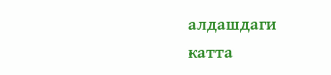алдашдаги катта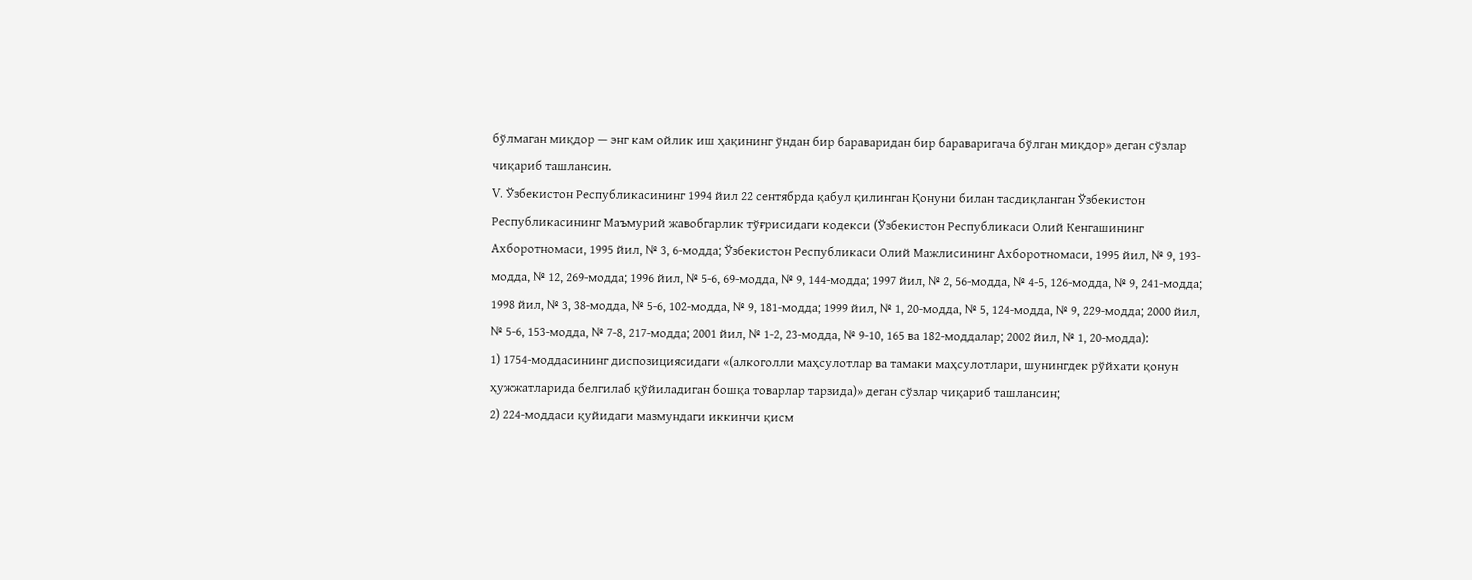бўлмаган миқдор — энг кам ойлик иш ҳақининг ўндан бир бараваридан бир бараваригача бўлган миқдор» деган сўзлар чиқариб ташлансин.
V. Ўзбекистон Республикасининг 1994 йил 22 сентябрда қабул қилинган Қонуни билан тасдиқланган Ўзбекистон Республикасининг Маъмурий жавобгарлик тўғрисидаги кодекси (Ўзбекистон Республикаси Олий Кенгашининг Ахборотномаси, 1995 йил, № 3, 6-модда; Ўзбекистон Республикаси Олий Мажлисининг Ахборотномаси, 1995 йил, № 9, 193-модда, № 12, 269-модда; 1996 йил, № 5-6, 69-модда, № 9, 144-модда; 1997 йил, № 2, 56-модда, № 4-5, 126-модда, № 9, 241-модда; 1998 йил, № 3, 38-модда, № 5-6, 102-модда, № 9, 181-модда; 1999 йил, № 1, 20-модда, № 5, 124-модда, № 9, 229-модда; 2000 йил, № 5-6, 153-модда, № 7-8, 217-модда; 2001 йил, № 1-2, 23-модда, № 9-10, 165 ва 182-моддалар; 2002 йил, № 1, 20-модда):
1) 1754-моддасининг диспозициясидаги «(алкоголли маҳсулотлар ва тамаки маҳсулотлари, шунингдек рўйхати қонун ҳужжатларида белгилаб қўйиладиган бошқа товарлар тарзида)» деган сўзлар чиқариб ташлансин;
2) 224-моддаси қуйидаги мазмундаги иккинчи қисм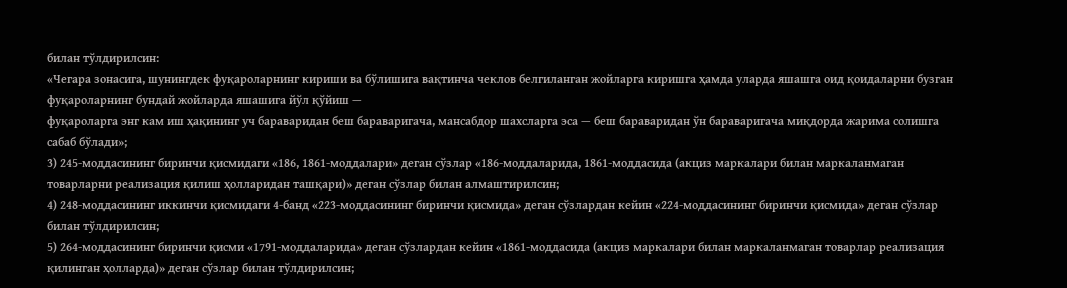билан тўлдирилсин:
«Чегара зонасига, шунингдек фуқароларнинг кириши ва бўлишига вақтинча чеклов белгиланган жойларга киришга ҳамда уларда яшашга оид қоидаларни бузган фуқароларнинг бундай жойларда яшашига йўл қўйиш —
фуқароларга энг кам иш ҳақининг уч бараваридан беш бараваригача, мансабдор шахсларга эса — беш бараваридан ўн бараваригача миқдорда жарима солишга сабаб бўлади»;
3) 245-моддасининг биринчи қисмидаги «186, 1861-моддалари» деган сўзлар «186-моддаларида, 1861-моддасида (акциз маркалари билан маркаланмаган товарларни реализация қилиш ҳолларидан ташқари)» деган сўзлар билан алмаштирилсин;
4) 248-моддасининг иккинчи қисмидаги 4-банд «223-моддасининг биринчи қисмида» деган сўзлардан кейин «224-моддасининг биринчи қисмида» деган сўзлар билан тўлдирилсин;
5) 264-моддасининг биринчи қисми «1791-моддаларида» деган сўзлардан кейин «1861-моддасида (акциз маркалари билан маркаланмаган товарлар реализация қилинган ҳолларда)» деган сўзлар билан тўлдирилсин;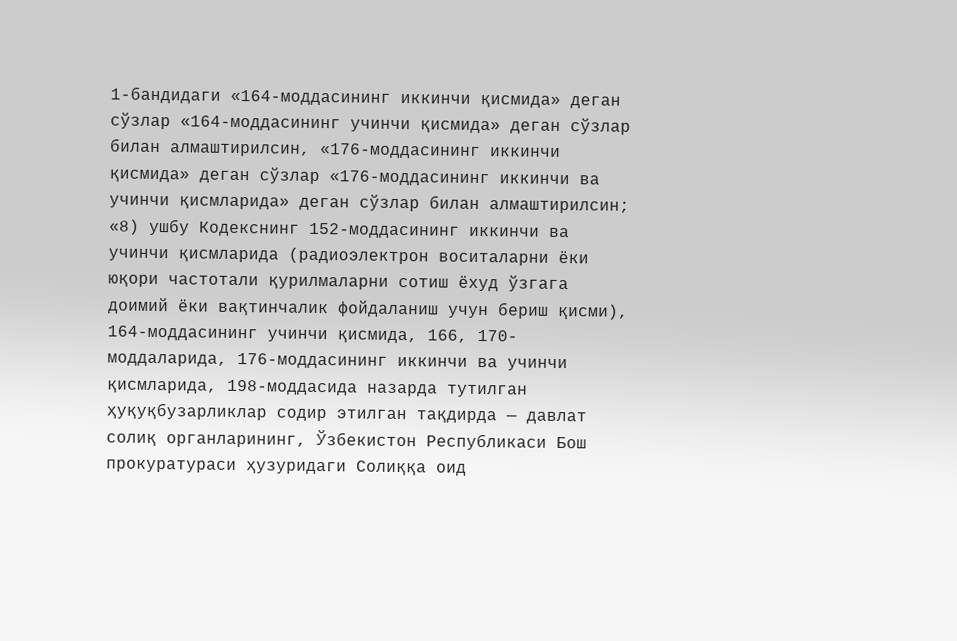1-бандидаги «164-моддасининг иккинчи қисмида» деган сўзлар «164-моддасининг учинчи қисмида» деган сўзлар билан алмаштирилсин, «176-моддасининг иккинчи қисмида» деган сўзлар «176-моддасининг иккинчи ва учинчи қисмларида» деган сўзлар билан алмаштирилсин;
«8) ушбу Кодекснинг 152-моддасининг иккинчи ва учинчи қисмларида (радиоэлектрон воситаларни ёки юқори частотали қурилмаларни сотиш ёхуд ўзгага доимий ёки вақтинчалик фойдаланиш учун бериш қисми), 164-моддасининг учинчи қисмида, 166, 170-моддаларида, 176-моддасининг иккинчи ва учинчи қисмларида, 198-моддасида назарда тутилган ҳуқуқбузарликлар содир этилган тақдирда — давлат солиқ органларининг, Ўзбекистон Республикаси Бош прокуратураси ҳузуридаги Солиққа оид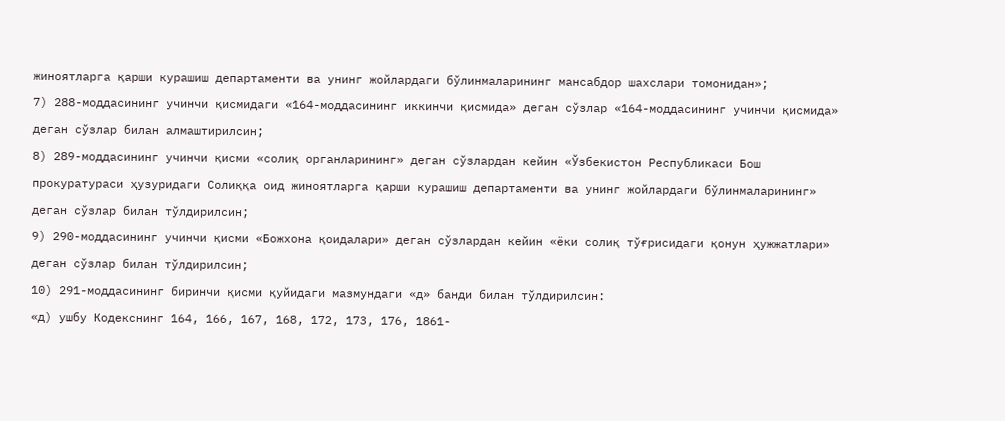жиноятларга қарши курашиш департаменти ва унинг жойлардаги бўлинмаларининг мансабдор шахслари томонидан»;
7) 288-моддасининг учинчи қисмидаги «164-моддасининг иккинчи қисмида» деган сўзлар «164-моддасининг учинчи қисмида» деган сўзлар билан алмаштирилсин;
8) 289-моддасининг учинчи қисми «солиқ органларининг» деган сўзлардан кейин «Ўзбекистон Республикаси Бош прокуратураси ҳузуридаги Солиққа оид жиноятларга қарши курашиш департаменти ва унинг жойлардаги бўлинмаларининг» деган сўзлар билан тўлдирилсин;
9) 290-моддасининг учинчи қисми «Божхона қоидалари» деган сўзлардан кейин «ёки солиқ тўғрисидаги қонун ҳужжатлари» деган сўзлар билан тўлдирилсин;
10) 291-моддасининг биринчи қисми қуйидаги мазмундаги «д» банди билан тўлдирилсин:
«д) ушбу Кодекснинг 164, 166, 167, 168, 172, 173, 176, 1861-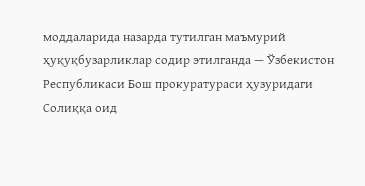моддаларида назарда тутилган маъмурий ҳуқуқбузарликлар содир этилганда — Ўзбекистон Республикаси Бош прокуратураси ҳузуридаги Солиққа оид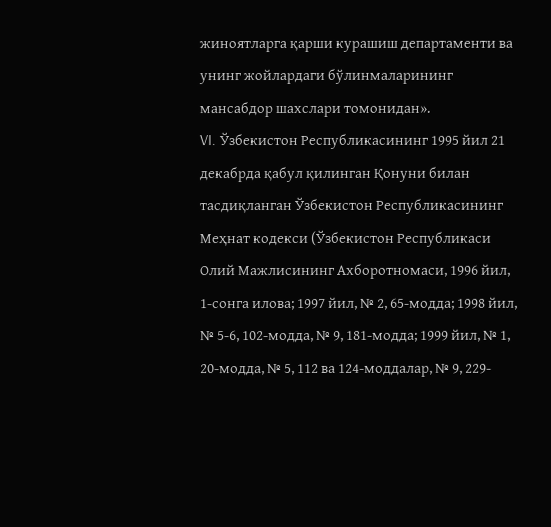жиноятларга қарши курашиш департаменти ва унинг жойлардаги бўлинмаларининг мансабдор шахслари томонидан».
VI. Ўзбекистон Республикасининг 1995 йил 21 декабрда қабул қилинган Қонуни билан тасдиқланган Ўзбекистон Республикасининг Меҳнат кодекси (Ўзбекистон Республикаси Олий Мажлисининг Ахборотномаси, 1996 йил, 1-сонга илова; 1997 йил, № 2, 65-модда; 1998 йил, № 5-6, 102-модда, № 9, 181-модда; 1999 йил, № 1, 20-модда, № 5, 112 ва 124-моддалар, № 9, 229-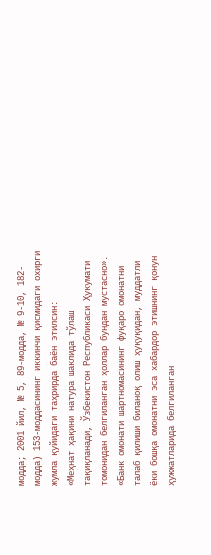модда; 2001 йил, № 5, 89-модда, № 9-10, 182-модда) 153-моддасининг иккинчи қисмидаги охирги жумла қуйидаги таҳрирда баён этилсин:
«Меҳнат ҳақини натура шаклида тўлаш тақиқланади, Ўзбекистон Республикаси Ҳукумати томонидан белгиланган ҳоллар бундан мустасно».
«Банк омонати шартномасининг фуқаро омонатни талаб қилиши биланоқ олиш ҳуқуқидан, муддатли ёки бошқа омонатни эса хабардор этишнинг қонун ҳужжатларида белгиланган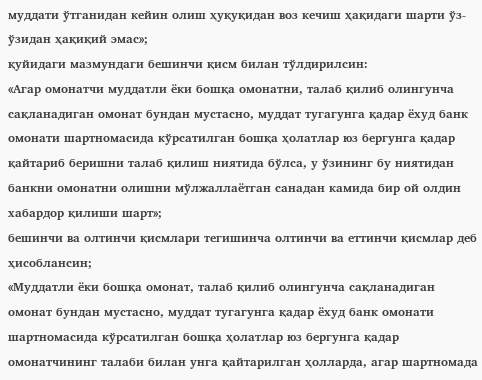муддати ўтганидан кейин олиш ҳуқуқидан воз кечиш ҳақидаги шарти ўз-ўзидан ҳақиқий эмас»;
қуйидаги мазмундаги бешинчи қисм билан тўлдирилсин:
«Агар омонатчи муддатли ёки бошқа омонатни, талаб қилиб олингунча сақланадиган омонат бундан мустасно, муддат тугагунга қадар ёхуд банк омонати шартномасида кўрсатилган бошқа ҳолатлар юз бергунга қадар қайтариб беришни талаб қилиш ниятида бўлса, у ўзининг бу ниятидан банкни омонатни олишни мўлжаллаётган санадан камида бир ой олдин хабардор қилиши шарт»;
бешинчи ва олтинчи қисмлари тегишинча олтинчи ва еттинчи қисмлар деб ҳисоблансин;
«Муддатли ёки бошқа омонат, талаб қилиб олингунча сақланадиган омонат бундан мустасно, муддат тугагунга қадар ёхуд банк омонати шартномасида кўрсатилган бошқа ҳолатлар юз бергунга қадар омонатчининг талаби билан унга қайтарилган ҳолларда, агар шартномада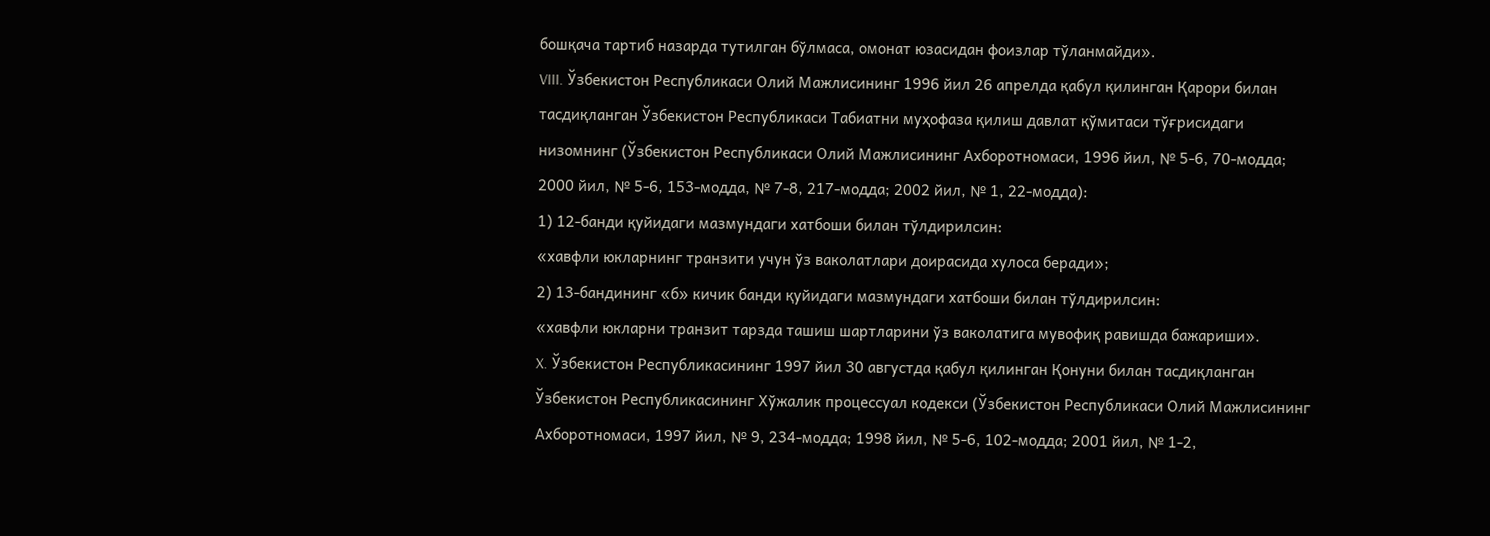бошқача тартиб назарда тутилган бўлмаса, омонат юзасидан фоизлар тўланмайди».
VIII. Ўзбекистон Республикаси Олий Мажлисининг 1996 йил 26 апрелда қабул қилинган Қарори билан тасдиқланган Ўзбекистон Республикаси Табиатни муҳофаза қилиш давлат қўмитаси тўғрисидаги низомнинг (Ўзбекистон Республикаси Олий Мажлисининг Ахборотномаси, 1996 йил, № 5-6, 70-модда; 2000 йил, № 5-6, 153-модда, № 7-8, 217-модда; 2002 йил, № 1, 22-модда):
1) 12-банди қуйидаги мазмундаги хатбоши билан тўлдирилсин:
«хавфли юкларнинг транзити учун ўз ваколатлари доирасида хулоса беради»;
2) 13-бандининг «б» кичик банди қуйидаги мазмундаги хатбоши билан тўлдирилсин:
«хавфли юкларни транзит тарзда ташиш шартларини ўз ваколатига мувофиқ равишда бажариши».
X. Ўзбекистон Республикасининг 1997 йил 30 августда қабул қилинган Қонуни билан тасдиқланган Ўзбекистон Республикасининг Хўжалик процессуал кодекси (Ўзбекистон Республикаси Олий Мажлисининг Ахборотномаси, 1997 йил, № 9, 234-модда; 1998 йил, № 5-6, 102-модда; 2001 йил, № 1-2,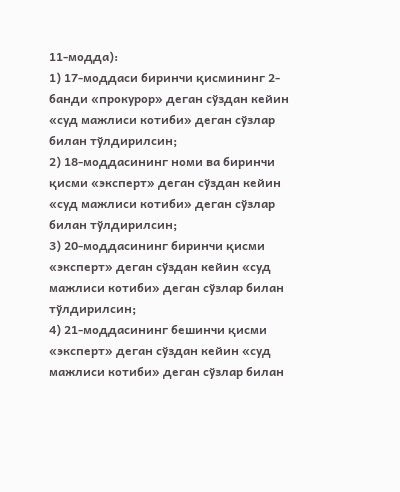11-модда):
1) 17-моддаси биринчи қисмининг 2-банди «прокурор» деган сўздан кейин «суд мажлиси котиби» деган сўзлар билан тўлдирилсин;
2) 18-моддасининг номи ва биринчи қисми «эксперт» деган сўздан кейин «суд мажлиси котиби» деган сўзлар билан тўлдирилсин;
3) 20-моддасининг биринчи қисми «эксперт» деган сўздан кейин «суд мажлиси котиби» деган сўзлар билан тўлдирилсин;
4) 21-моддасининг бешинчи қисми «эксперт» деган сўздан кейин «суд мажлиси котиби» деган сўзлар билан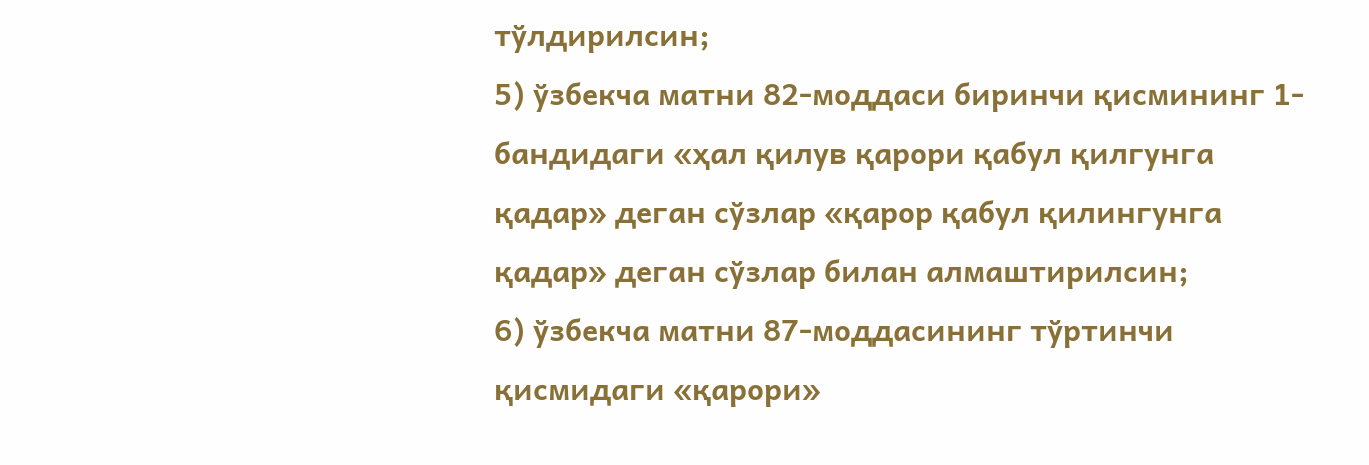тўлдирилсин;
5) ўзбекча матни 82-моддаси биринчи қисмининг 1-бандидаги «ҳал қилув қарори қабул қилгунга қадар» деган сўзлар «қарор қабул қилингунга қадар» деган сўзлар билан алмаштирилсин;
6) ўзбекча матни 87-моддасининг тўртинчи қисмидаги «қарори»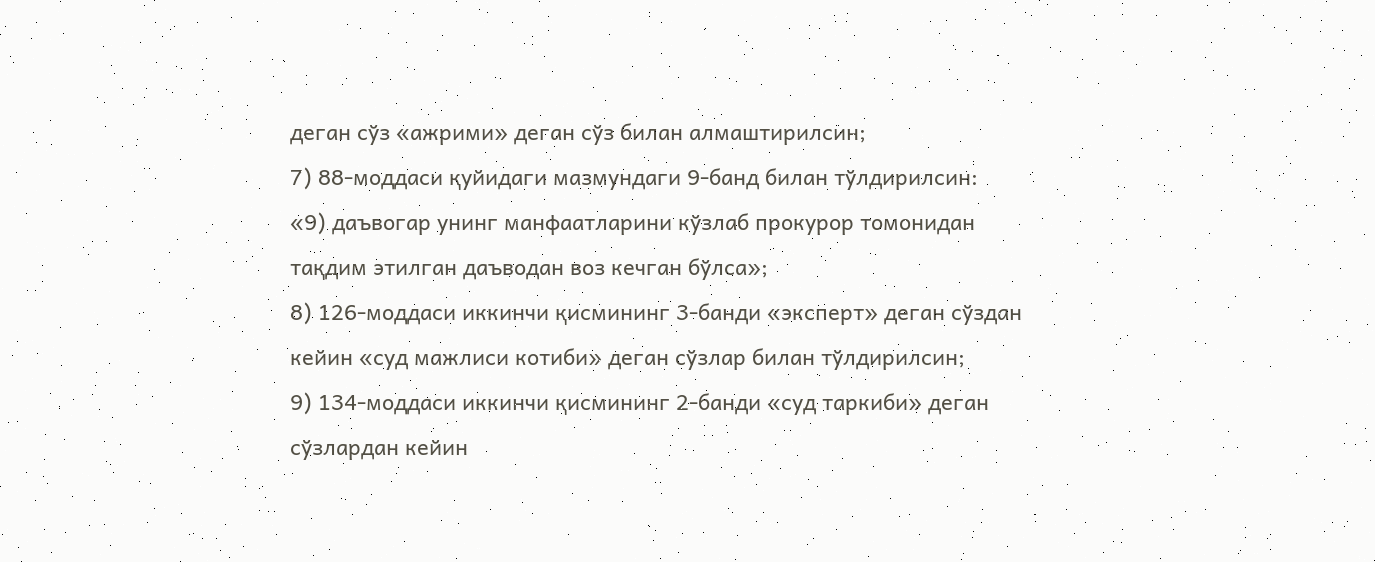деган сўз «ажрими» деган сўз билан алмаштирилсин;
7) 88-моддаси қуйидаги мазмундаги 9-банд билан тўлдирилсин:
«9) даъвогар унинг манфаатларини кўзлаб прокурор томонидан тақдим этилган даъводан воз кечган бўлса»;
8) 126-моддаси иккинчи қисмининг 3-банди «эксперт» деган сўздан кейин «суд мажлиси котиби» деган сўзлар билан тўлдирилсин;
9) 134-моддаси иккинчи қисмининг 2-банди «суд таркиби» деган сўзлардан кейин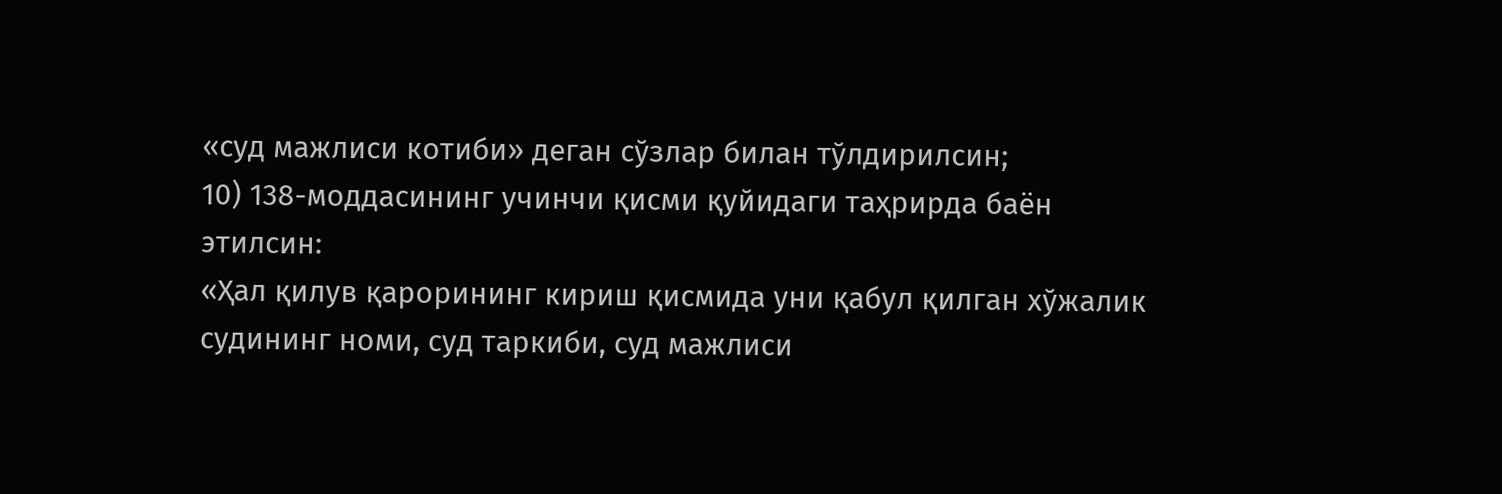«суд мажлиси котиби» деган сўзлар билан тўлдирилсин;
10) 138-моддасининг учинчи қисми қуйидаги таҳрирда баён этилсин:
«Ҳал қилув қарорининг кириш қисмида уни қабул қилган хўжалик судининг номи, суд таркиби, суд мажлиси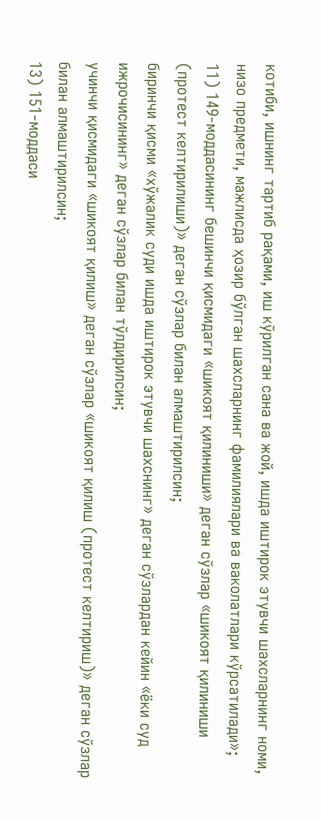котиби, ишнинг тартиб рақами, иш кўрилган сана ва жой, ишда иштирок этувчи шахсларнинг номи, низо предмети, мажлисда ҳозир бўлган шахсларнинг фамилиялари ва ваколатлари кўрсатилади»;
11) 149-моддасининг бешинчи қисмидаги «шикоят қилиниши» деган сўзлар «шикоят қилиниши (протест келтирилиши)» деган сўзлар билан алмаштирилсин;
биринчи қисми «хўжалик суди ишда иштирок этувчи шахснинг» деган сўзлардан кейин «ёки суд ижрочисининг» деган сўзлар билан тўлдирилсин;
учинчи қисмидаги «шикоят қилиш» деган сўзлар «шикоят қилиш (протест келтириш)» деган сўзлар билан алмаштирилсин;
13) 151-моддаси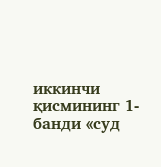иккинчи қисмининг 1-банди «суд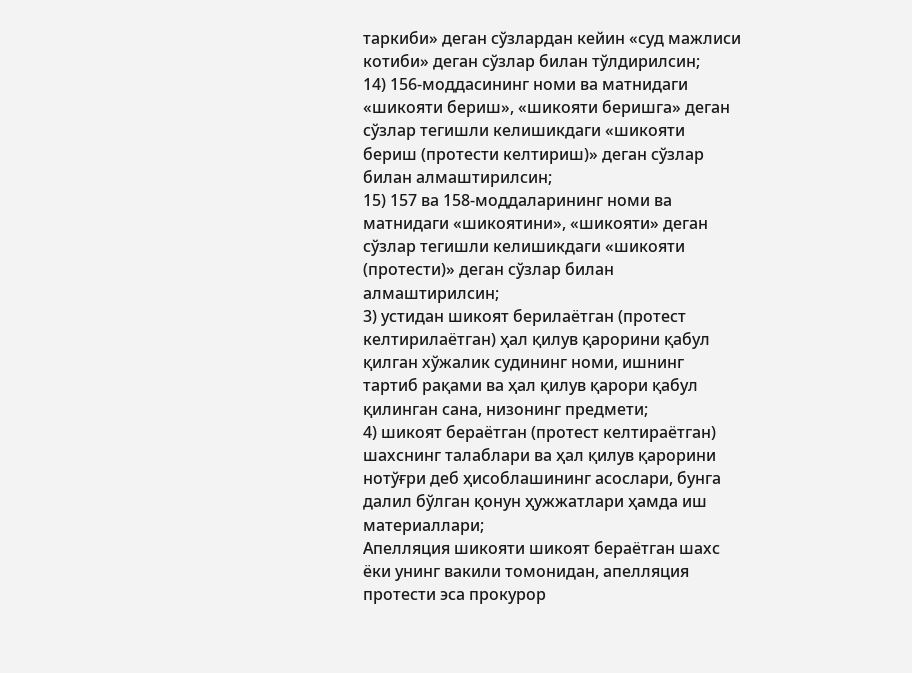таркиби» деган сўзлардан кейин «суд мажлиси котиби» деган сўзлар билан тўлдирилсин;
14) 156-моддасининг номи ва матнидаги «шикояти бериш», «шикояти беришга» деган сўзлар тегишли келишикдаги «шикояти бериш (протести келтириш)» деган сўзлар билан алмаштирилсин;
15) 157 ва 158-моддаларининг номи ва матнидаги «шикоятини», «шикояти» деган сўзлар тегишли келишикдаги «шикояти (протести)» деган сўзлар билан алмаштирилсин;
3) устидан шикоят берилаётган (протест келтирилаётган) ҳал қилув қарорини қабул қилган хўжалик судининг номи, ишнинг тартиб рақами ва ҳал қилув қарори қабул қилинган сана, низонинг предмети;
4) шикоят бераётган (протест келтираётган) шахснинг талаблари ва ҳал қилув қарорини нотўғри деб ҳисоблашининг асослари, бунга далил бўлган қонун ҳужжатлари ҳамда иш материаллари;
Апелляция шикояти шикоят бераётган шахс ёки унинг вакили томонидан, апелляция протести эса прокурор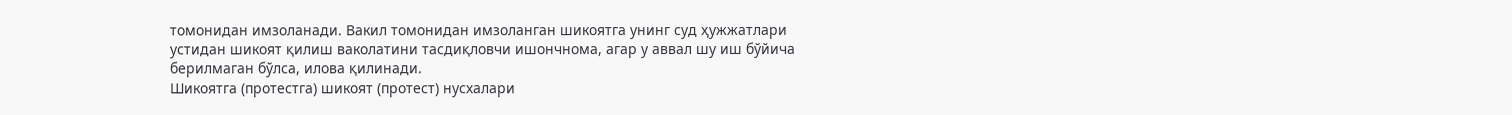томонидан имзоланади. Вакил томонидан имзоланган шикоятга унинг суд ҳужжатлари устидан шикоят қилиш ваколатини тасдиқловчи ишончнома, агар у аввал шу иш бўйича берилмаган бўлса, илова қилинади.
Шикоятга (протестга) шикоят (протест) нусхалари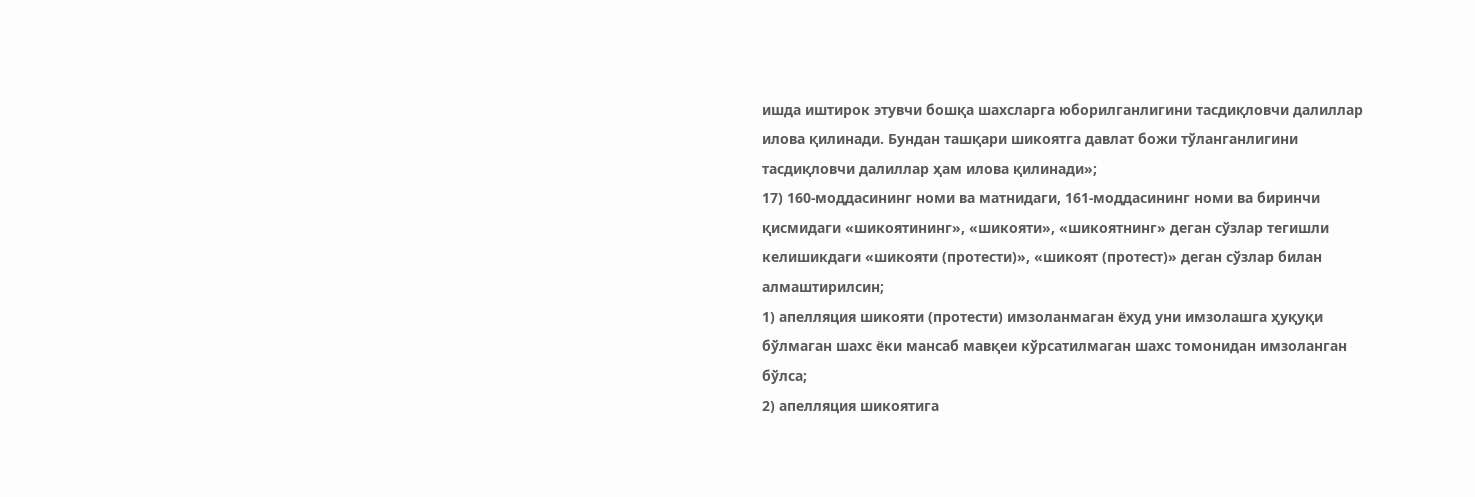ишда иштирок этувчи бошқа шахсларга юборилганлигини тасдиқловчи далиллар илова қилинади. Бундан ташқари шикоятга давлат божи тўланганлигини тасдиқловчи далиллар ҳам илова қилинади»;
17) 160-моддасининг номи ва матнидаги, 161-моддасининг номи ва биринчи қисмидаги «шикоятининг», «шикояти», «шикоятнинг» деган сўзлар тегишли келишикдаги «шикояти (протести)», «шикоят (протест)» деган сўзлар билан алмаштирилсин;
1) апелляция шикояти (протести) имзоланмаган ёхуд уни имзолашга ҳуқуқи бўлмаган шахс ёки мансаб мавқеи кўрсатилмаган шахс томонидан имзоланган бўлса;
2) апелляция шикоятига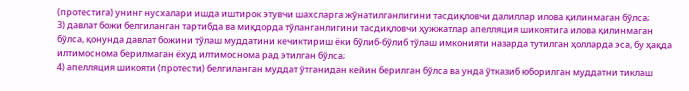(протестига) унинг нусхалари ишда иштирок этувчи шахсларга жўнатилганлигини тасдиқловчи далиллар илова қилинмаган бўлса;
3) давлат божи белгиланган тартибда ва миқдорда тўланганлигини тасдиқловчи ҳужжатлар апелляция шикоятига илова қилинмаган бўлса, қонунда давлат божини тўлаш муддатини кечиктириш ёки бўлиб-бўлиб тўлаш имконияти назарда тутилган ҳолларда эса, бу ҳақда илтимоснома берилмаган ёхуд илтимоснома рад этилган бўлса;
4) апелляция шикояти (протести) белгиланган муддат ўтганидан кейин берилган бўлса ва унда ўтказиб юборилган муддатни тиклаш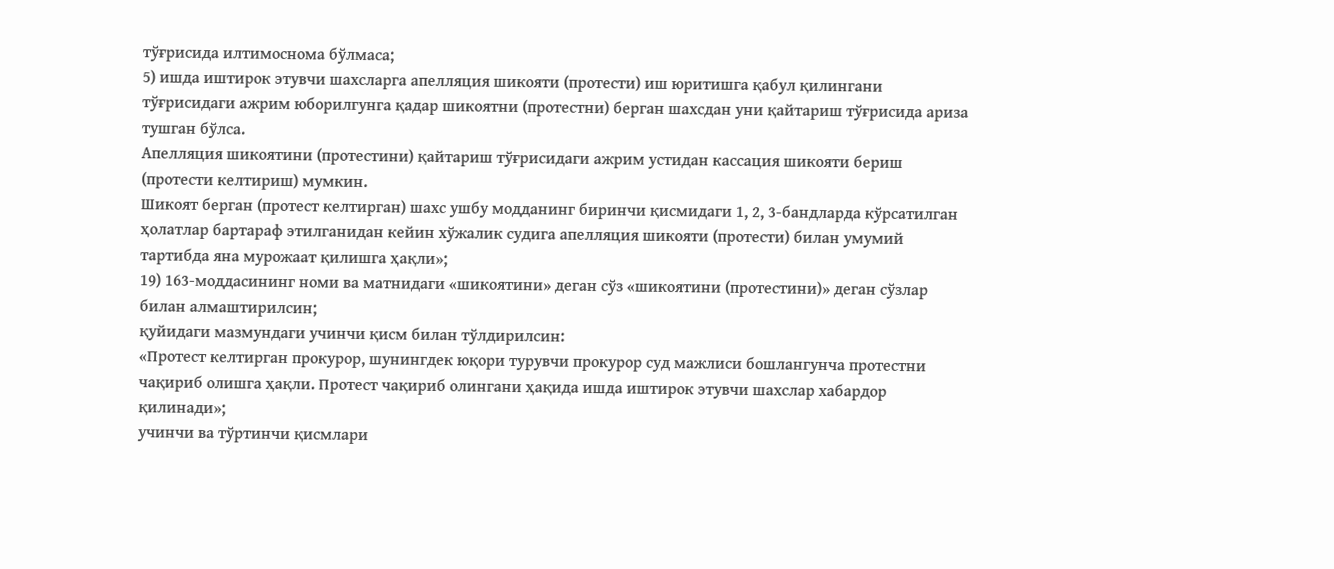тўғрисида илтимоснома бўлмаса;
5) ишда иштирок этувчи шахсларга апелляция шикояти (протести) иш юритишга қабул қилингани тўғрисидаги ажрим юборилгунга қадар шикоятни (протестни) берган шахсдан уни қайтариш тўғрисида ариза тушган бўлса.
Апелляция шикоятини (протестини) қайтариш тўғрисидаги ажрим устидан кассация шикояти бериш (протести келтириш) мумкин.
Шикоят берган (протест келтирган) шахс ушбу модданинг биринчи қисмидаги 1, 2, 3-бандларда кўрсатилган ҳолатлар бартараф этилганидан кейин хўжалик судига апелляция шикояти (протести) билан умумий тартибда яна мурожаат қилишга ҳақли»;
19) 163-моддасининг номи ва матнидаги «шикоятини» деган сўз «шикоятини (протестини)» деган сўзлар билан алмаштирилсин;
қуйидаги мазмундаги учинчи қисм билан тўлдирилсин:
«Протест келтирган прокурор, шунингдек юқори турувчи прокурор суд мажлиси бошлангунча протестни чақириб олишга ҳақли. Протест чақириб олингани ҳақида ишда иштирок этувчи шахслар хабардор қилинади»;
учинчи ва тўртинчи қисмлари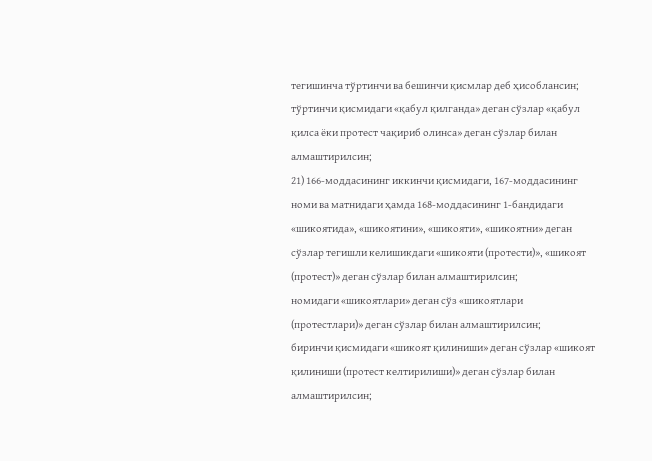тегишинча тўртинчи ва бешинчи қисмлар деб ҳисоблансин;
тўртинчи қисмидаги «қабул қилганда» деган сўзлар «қабул қилса ёки протест чақириб олинса» деган сўзлар билан алмаштирилсин;
21) 166-моддасининг иккинчи қисмидаги, 167-моддасининг номи ва матнидаги ҳамда 168-моддасининг 1-бандидаги «шикоятида», «шикоятини», «шикояти», «шикоятни» деган сўзлар тегишли келишикдаги «шикояти (протести)», «шикоят (протест)» деган сўзлар билан алмаштирилсин;
номидаги «шикоятлари» деган сўз «шикоятлари (протестлари)» деган сўзлар билан алмаштирилсин;
биринчи қисмидаги «шикоят қилиниши» деган сўзлар «шикоят қилиниши (протест келтирилиши)» деган сўзлар билан алмаштирилсин;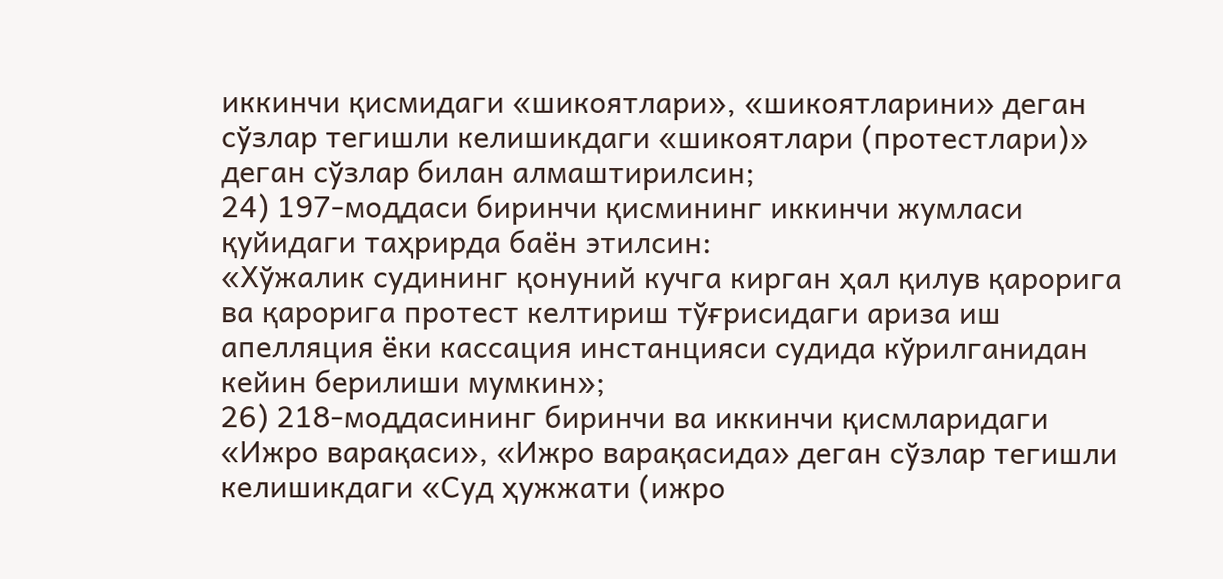иккинчи қисмидаги «шикоятлари», «шикоятларини» деган сўзлар тегишли келишикдаги «шикоятлари (протестлари)» деган сўзлар билан алмаштирилсин;
24) 197-моддаси биринчи қисмининг иккинчи жумласи қуйидаги таҳрирда баён этилсин:
«Хўжалик судининг қонуний кучга кирган ҳал қилув қарорига ва қарорига протест келтириш тўғрисидаги ариза иш апелляция ёки кассация инстанцияси судида кўрилганидан кейин берилиши мумкин»;
26) 218-моддасининг биринчи ва иккинчи қисмларидаги «Ижро варақаси», «Ижро варақасида» деган сўзлар тегишли келишикдаги «Суд ҳужжати (ижро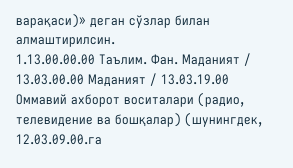варақаси)» деган сўзлар билан алмаштирилсин.
1.13.00.00.00 Таълим. Фан. Маданият / 13.03.00.00 Маданият / 13.03.19.00 Оммавий ахборот воситалари (радио, телевидение ва бошқалар) (шунингдек, 12.03.09.00.га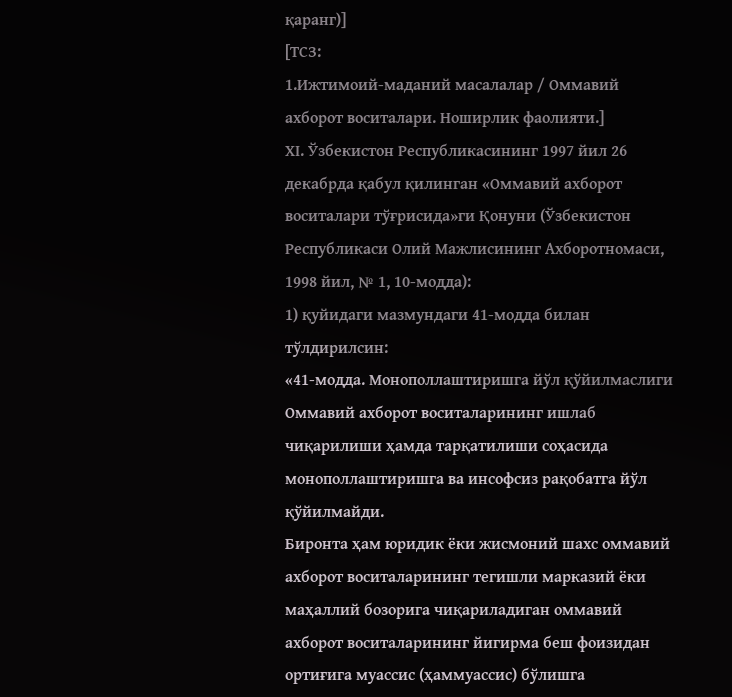қаранг)]
[ТСЗ:
1.Ижтимоий-маданий масалалар / Оммавий ахборот воситалари. Ноширлик фаолияти.]
ХI. Ўзбекистон Республикасининг 1997 йил 26 декабрда қабул қилинган «Оммавий ахборот воситалари тўғрисида»ги Қонуни (Ўзбекистон Республикаси Олий Мажлисининг Ахборотномаси, 1998 йил, № 1, 10-модда):
1) қуйидаги мазмундаги 41-модда билан тўлдирилсин:
«41-модда. Монополлаштиришга йўл қўйилмаслиги
Оммавий ахборот воситаларининг ишлаб чиқарилиши ҳамда тарқатилиши соҳасида монополлаштиришга ва инсофсиз рақобатга йўл қўйилмайди.
Биронта ҳам юридик ёки жисмоний шахс оммавий ахборот воситаларининг тегишли марказий ёки маҳаллий бозорига чиқариладиган оммавий ахборот воситаларининг йигирма беш фоизидан ортиғига муассис (ҳаммуассис) бўлишга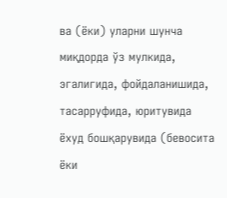ва (ёки) уларни шунча миқдорда ўз мулкида, эгалигида, фойдаланишида, тасарруфида, юритувида ёхуд бошқарувида (бевосита ёки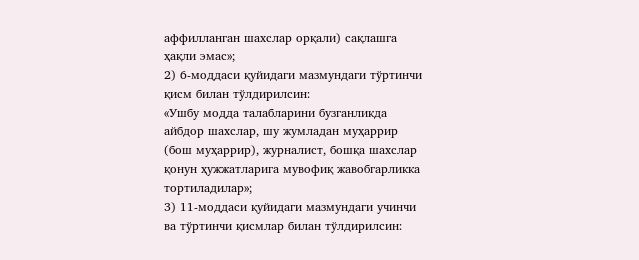аффилланган шахслар орқали) сақлашга ҳақли эмас»;
2) 6-моддаси қуйидаги мазмундаги тўртинчи қисм билан тўлдирилсин:
«Ушбу модда талабларини бузганликда айбдор шахслар, шу жумладан муҳаррир (бош муҳаррир), журналист, бошқа шахслар қонун ҳужжатларига мувофиқ жавобгарликка тортиладилар»;
3) 11-моддаси қуйидаги мазмундаги учинчи ва тўртинчи қисмлар билан тўлдирилсин: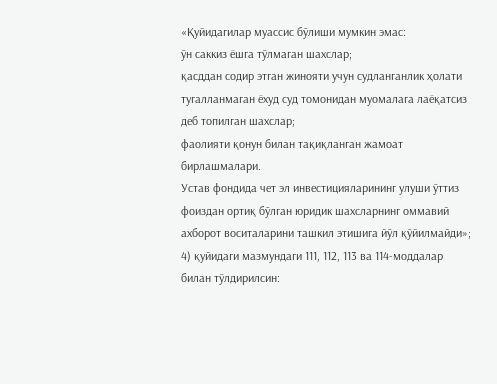«Қуйидагилар муассис бўлиши мумкин эмас:
ўн саккиз ёшга тўлмаган шахслар;
қасддан содир этган жинояти учун судланганлик ҳолати тугалланмаган ёхуд суд томонидан муомалага лаёқатсиз деб топилган шахслар;
фаолияти қонун билан тақиқланган жамоат бирлашмалари.
Устав фондида чет эл инвестицияларининг улуши ўттиз фоиздан ортиқ бўлган юридик шахсларнинг оммавий ахборот воситаларини ташкил этишига йўл қўйилмайди»;
4) қуйидаги мазмундаги 111, 112, 113 ва 114-моддалар билан тўлдирилсин: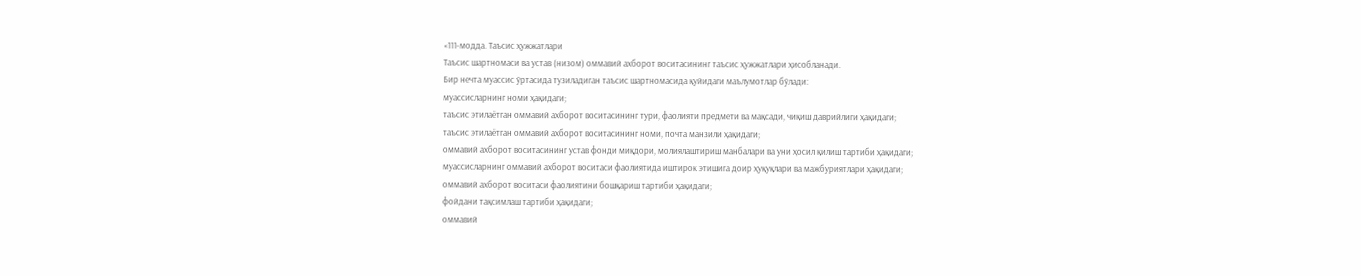«111-модда. Таъсис ҳужжатлари
Таъсис шартномаси ва устав (низом) оммавий ахборот воситасининг таъсис ҳужжатлари ҳисобланади.
Бир нечта муассис ўртасида тузиладиган таъсис шартномасида қуйидаги маълумотлар бўлади:
муассисларнинг номи ҳақидаги;
таъсис этилаётган оммавий ахборот воситасининг тури, фаолияти предмети ва мақсади, чиқиш даврийлиги ҳақидаги;
таъсис этилаётган оммавий ахборот воситасининг номи, почта манзили ҳақидаги;
оммавий ахборот воситасининг устав фонди миқдори, молиялаштириш манбалари ва уни ҳосил қилиш тартиби ҳақидаги;
муассисларнинг оммавий ахборот воситаси фаолиятида иштирок этишига доир ҳуқуқлари ва мажбуриятлари ҳақидаги;
оммавий ахборот воситаси фаолиятини бошқариш тартиби ҳақидаги;
фойдани тақсимлаш тартиби ҳақидаги;
оммавий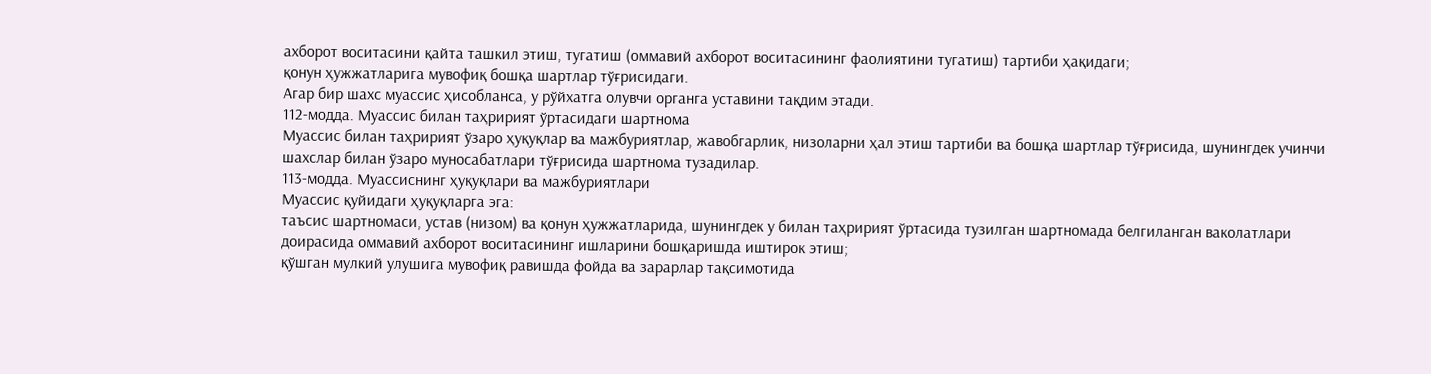ахборот воситасини қайта ташкил этиш, тугатиш (оммавий ахборот воситасининг фаолиятини тугатиш) тартиби ҳақидаги;
қонун ҳужжатларига мувофиқ бошқа шартлар тўғрисидаги.
Агар бир шахс муассис ҳисобланса, у рўйхатга олувчи органга уставини тақдим этади.
112-модда. Муассис билан таҳририят ўртасидаги шартнома
Муассис билан таҳририят ўзаро ҳуқуқлар ва мажбуриятлар, жавобгарлик, низоларни ҳал этиш тартиби ва бошқа шартлар тўғрисида, шунингдек учинчи шахслар билан ўзаро муносабатлари тўғрисида шартнома тузадилар.
113-модда. Муассиснинг ҳуқуқлари ва мажбуриятлари
Муассис қуйидаги ҳуқуқларга эга:
таъсис шартномаси, устав (низом) ва қонун ҳужжатларида, шунингдек у билан таҳририят ўртасида тузилган шартномада белгиланган ваколатлари доирасида оммавий ахборот воситасининг ишларини бошқаришда иштирок этиш;
қўшган мулкий улушига мувофиқ равишда фойда ва зарарлар тақсимотида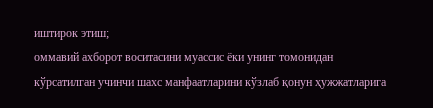иштирок этиш;
оммавий ахборот воситасини муассис ёки унинг томонидан кўрсатилган учинчи шахс манфаатларини кўзлаб қонун ҳужжатларига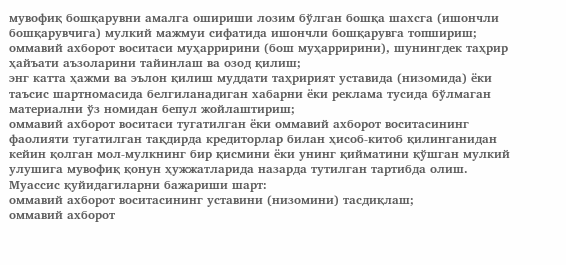мувофиқ бошқарувни амалга ошириши лозим бўлган бошқа шахсга (ишончли бошқарувчига) мулкий мажмуи сифатида ишончли бошқарувга топшириш;
оммавий ахборот воситаси муҳарририни (бош муҳарририни), шунингдек таҳрир ҳайъати аъзоларини тайинлаш ва озод қилиш;
энг катта ҳажми ва эълон қилиш муддати таҳририят уставида (низомида) ёки таъсис шартномасида белгиланадиган хабарни ёки реклама тусида бўлмаган материални ўз номидан бепул жойлаштириш;
оммавий ахборот воситаси тугатилган ёки оммавий ахборот воситасининг фаолияти тугатилган тақдирда кредиторлар билан ҳисоб-китоб қилинганидан кейин қолган мол-мулкнинг бир қисмини ёки унинг қийматини қўшган мулкий улушига мувофиқ қонун ҳужжатларида назарда тутилган тартибда олиш.
Муассис қуйидагиларни бажариши шарт:
оммавий ахборот воситасининг уставини (низомини) тасдиқлаш;
оммавий ахборот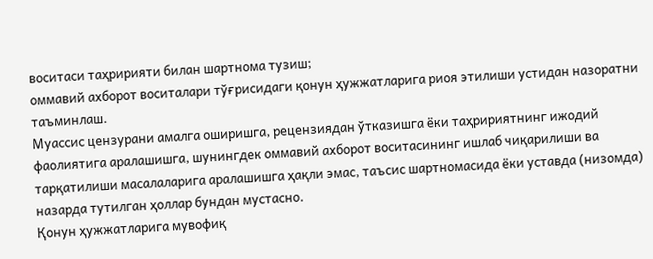воситаси таҳририяти билан шартнома тузиш;
оммавий ахборот воситалари тўғрисидаги қонун ҳужжатларига риоя этилиши устидан назоратни таъминлаш.
Муассис цензурани амалга оширишга, рецензиядан ўтказишга ёки таҳририятнинг ижодий фаолиятига аралашишга, шунингдек оммавий ахборот воситасининг ишлаб чиқарилиши ва тарқатилиши масалаларига аралашишга ҳақли эмас, таъсис шартномасида ёки уставда (низомда) назарда тутилган ҳоллар бундан мустасно.
Қонун ҳужжатларига мувофиқ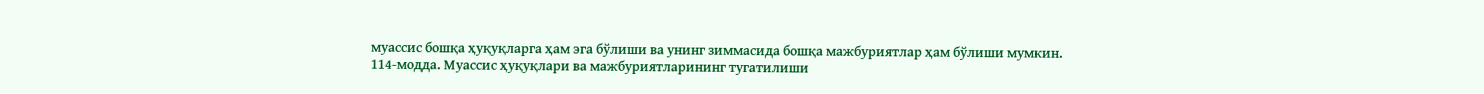муассис бошқа ҳуқуқларга ҳам эга бўлиши ва унинг зиммасида бошқа мажбуриятлар ҳам бўлиши мумкин.
114-модда. Муассис ҳуқуқлари ва мажбуриятларининг тугатилиши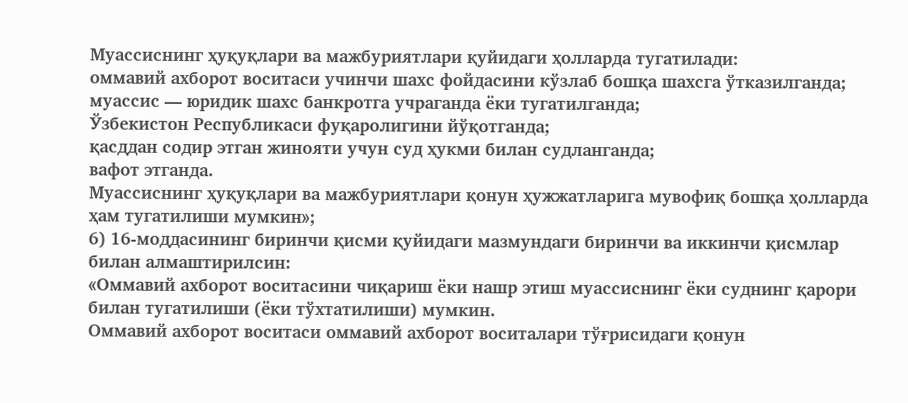Муассиснинг ҳуқуқлари ва мажбуриятлари қуйидаги ҳолларда тугатилади:
оммавий ахборот воситаси учинчи шахс фойдасини кўзлаб бошқа шахсга ўтказилганда;
муассис — юридик шахс банкротга учраганда ёки тугатилганда;
Ўзбекистон Республикаси фуқаролигини йўқотганда;
қасддан содир этган жинояти учун суд ҳукми билан судланганда;
вафот этганда.
Муассиснинг ҳуқуқлари ва мажбуриятлари қонун ҳужжатларига мувофиқ бошқа ҳолларда ҳам тугатилиши мумкин»;
6) 16-моддасининг биринчи қисми қуйидаги мазмундаги биринчи ва иккинчи қисмлар билан алмаштирилсин:
«Оммавий ахборот воситасини чиқариш ёки нашр этиш муассиснинг ёки суднинг қарори билан тугатилиши (ёки тўхтатилиши) мумкин.
Оммавий ахборот воситаси оммавий ахборот воситалари тўғрисидаги қонун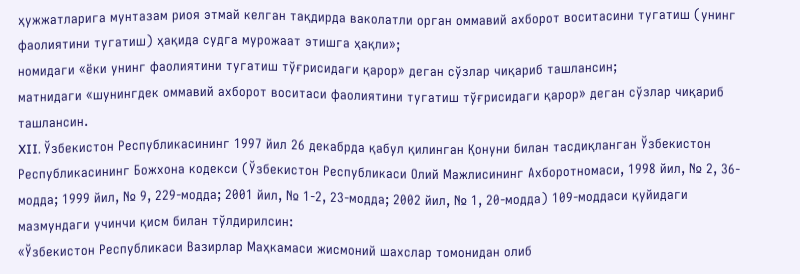ҳужжатларига мунтазам риоя этмай келган тақдирда ваколатли орган оммавий ахборот воситасини тугатиш (унинг фаолиятини тугатиш) ҳақида судга мурожаат этишга ҳақли»;
номидаги «ёки унинг фаолиятини тугатиш тўғрисидаги қарор» деган сўзлар чиқариб ташлансин;
матнидаги «шунингдек оммавий ахборот воситаси фаолиятини тугатиш тўғрисидаги қарор» деган сўзлар чиқариб ташлансин.
XII. Ўзбекистон Республикасининг 1997 йил 26 декабрда қабул қилинган Қонуни билан тасдиқланган Ўзбекистон Республикасининг Божхона кодекси (Ўзбекистон Республикаси Олий Мажлисининг Ахборотномаси, 1998 йил, № 2, 36-модда; 1999 йил, № 9, 229-модда; 2001 йил, № 1-2, 23-модда; 2002 йил, № 1, 20-модда) 109-моддаси қуйидаги мазмундаги учинчи қисм билан тўлдирилсин:
«Ўзбекистон Республикаси Вазирлар Маҳкамаси жисмоний шахслар томонидан олиб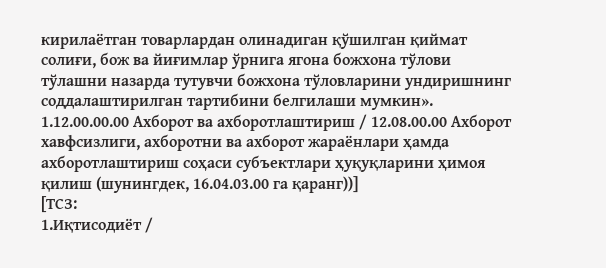кирилаётган товарлардан олинадиган қўшилган қиймат солиғи, бож ва йиғимлар ўрнига ягона божхона тўлови тўлашни назарда тутувчи божхона тўловларини ундиришнинг соддалаштирилган тартибини белгилаши мумкин».
1.12.00.00.00 Ахборот ва ахборотлаштириш / 12.08.00.00 Ахборот хавфсизлиги, ахборотни ва ахборот жараёнлари ҳамда ахборотлаштириш соҳаси субъектлари ҳуқуқларини ҳимоя қилиш (шунингдек, 16.04.03.00 га қаранг))]
[ТСЗ:
1.Иқтисодиёт /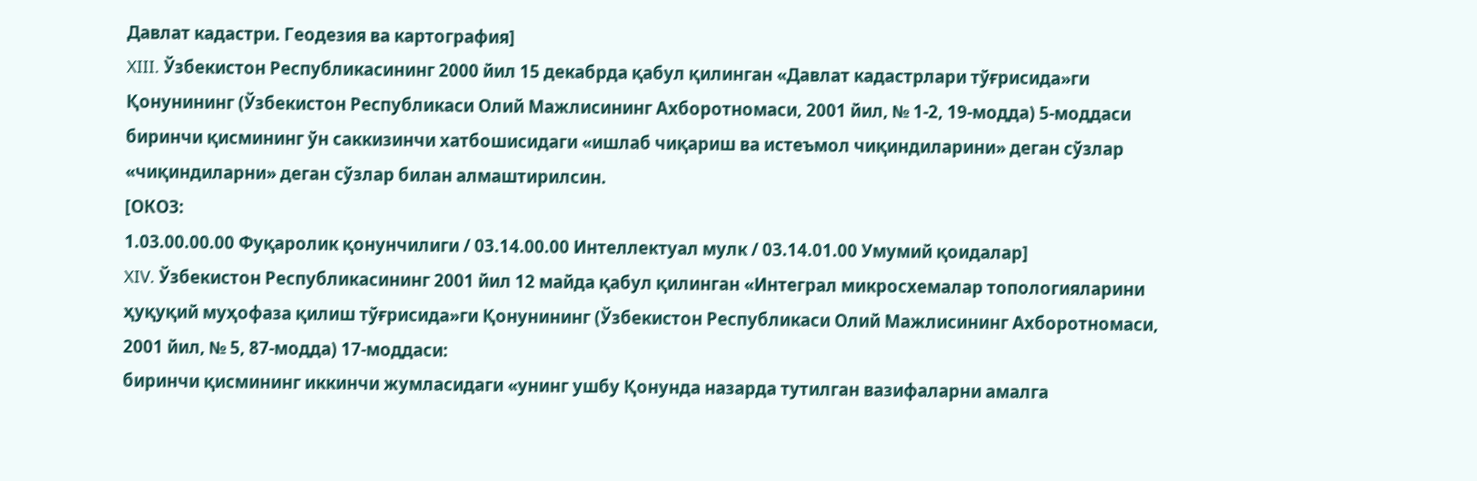Давлат кадастри. Геодезия ва картография]
XIII. Ўзбекистон Республикасининг 2000 йил 15 декабрда қабул қилинган «Давлат кадастрлари тўғрисида»ги Қонунининг (Ўзбекистон Республикаси Олий Мажлисининг Ахборотномаси, 2001 йил, № 1-2, 19-модда) 5-моддаси биринчи қисмининг ўн саккизинчи хатбошисидаги «ишлаб чиқариш ва истеъмол чиқиндиларини» деган сўзлар «чиқиндиларни» деган сўзлар билан алмаштирилсин.
[ОКОЗ:
1.03.00.00.00 Фуқаролик қонунчилиги / 03.14.00.00 Интеллектуал мулк / 03.14.01.00 Умумий қоидалар]
XIV. Ўзбекистон Республикасининг 2001 йил 12 майда қабул қилинган «Интеграл микросхемалар топологияларини ҳуқуқий муҳофаза қилиш тўғрисида»ги Қонунининг (Ўзбекистон Республикаси Олий Мажлисининг Ахборотномаси, 2001 йил, № 5, 87-модда) 17-моддаси:
биринчи қисмининг иккинчи жумласидаги «унинг ушбу Қонунда назарда тутилган вазифаларни амалга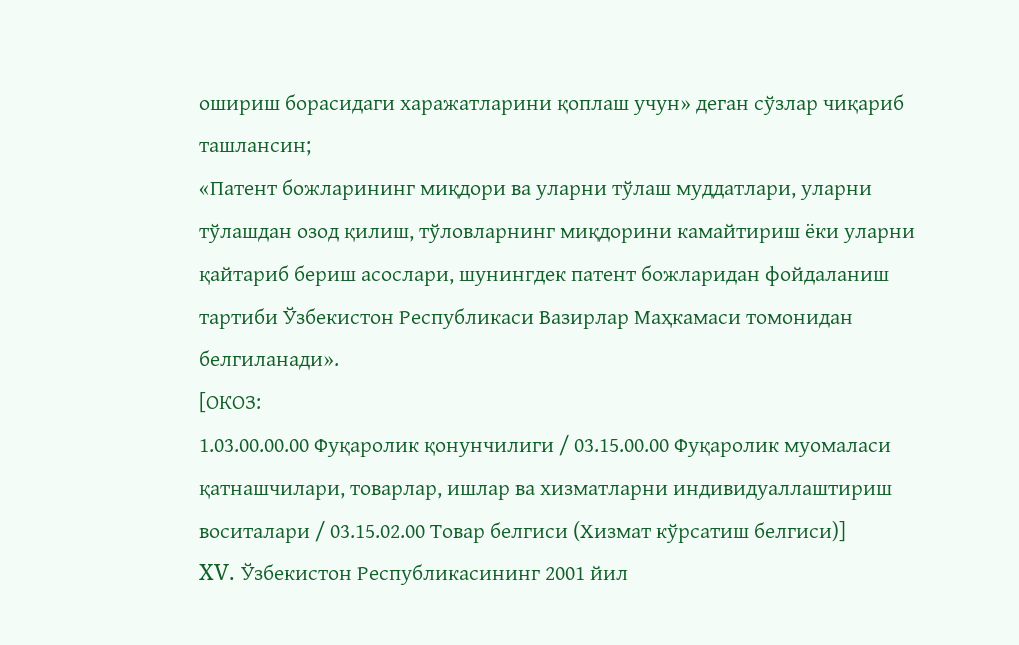ошириш борасидаги харажатларини қоплаш учун» деган сўзлар чиқариб ташлансин;
«Патент божларининг миқдори ва уларни тўлаш муддатлари, уларни тўлашдан озод қилиш, тўловларнинг миқдорини камайтириш ёки уларни қайтариб бериш асослари, шунингдек патент божларидан фойдаланиш тартиби Ўзбекистон Республикаси Вазирлар Маҳкамаси томонидан белгиланади».
[ОКОЗ:
1.03.00.00.00 Фуқаролик қонунчилиги / 03.15.00.00 Фуқаролик муомаласи қатнашчилари, товарлар, ишлар ва хизматларни индивидуаллаштириш воситалари / 03.15.02.00 Товар белгиси (Хизмат кўрсатиш белгиси)]
XV. Ўзбекистон Республикасининг 2001 йил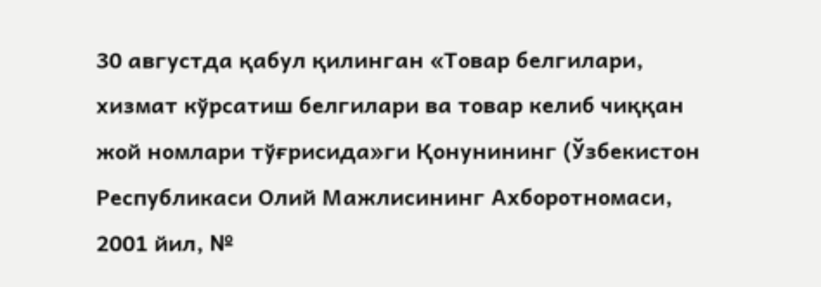30 августда қабул қилинган «Товар белгилари, хизмат кўрсатиш белгилари ва товар келиб чиққан жой номлари тўғрисида»ги Қонунининг (Ўзбекистон Республикаси Олий Мажлисининг Ахборотномаси, 2001 йил, №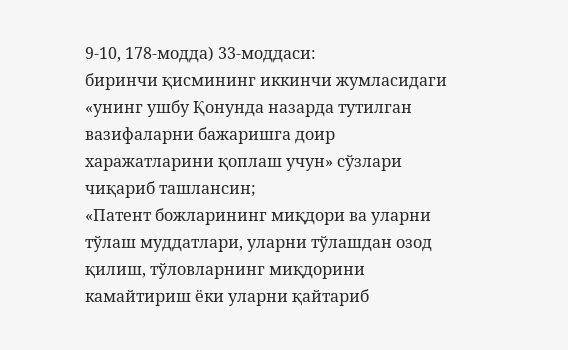9-10, 178-модда) 33-моддаси:
биринчи қисмининг иккинчи жумласидаги «унинг ушбу Қонунда назарда тутилган вазифаларни бажаришга доир харажатларини қоплаш учун» сўзлари чиқариб ташлансин;
«Патент божларининг миқдори ва уларни тўлаш муддатлари, уларни тўлашдан озод қилиш, тўловларнинг миқдорини камайтириш ёки уларни қайтариб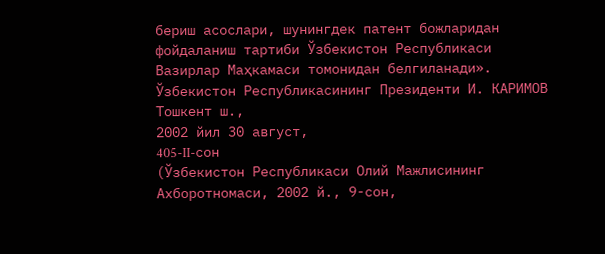бериш асослари, шунингдек патент божларидан фойдаланиш тартиби Ўзбекистон Республикаси Вазирлар Маҳкамаси томонидан белгиланади».
Ўзбекистон Республикасининг Президенти И. КАРИМОВ
Тошкент ш.,
2002 йил 30 август,
405-II-сон
(Ўзбекистон Республикаси Олий Мажлисининг Ахборотномаси, 2002 й., 9-сон,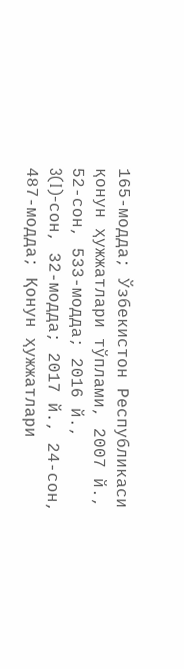165-модда; Ўзбекистон Республикаси қонун ҳужжатлари тўплами, 2007 й., 52-сон, 533-модда; 2016 й., 3(I)-сон, 32-модда; 2017 й., 24-сон, 487-модда; Қонун ҳужжатлари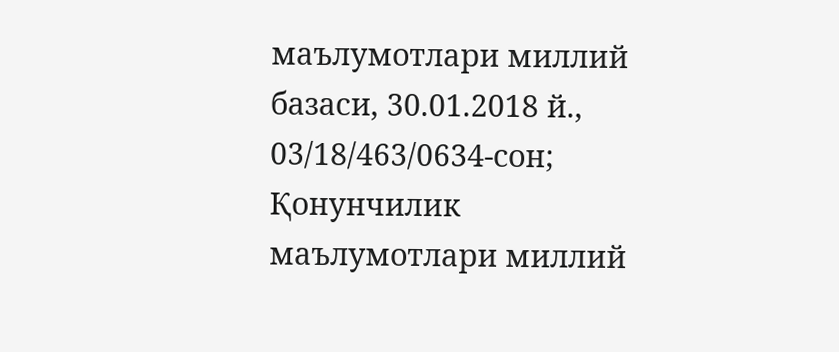маълумотлари миллий базаси, 30.01.2018 й., 03/18/463/0634-сон; Қонунчилик маълумотлари миллий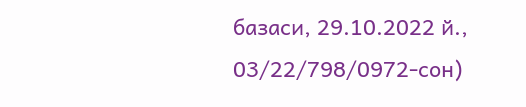базаси, 29.10.2022 й., 03/22/798/0972-сон)